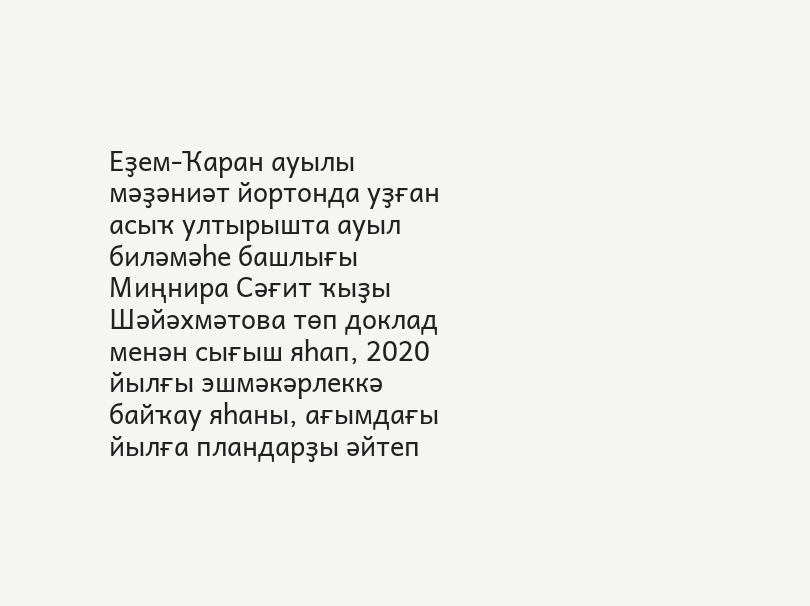Еҙем-Ҡаран ауылы мәҙәниәт йортонда уҙған асыҡ ултырышта ауыл биләмәһе башлығы Миңнира Сәғит ҡыҙы Шәйәхмәтова төп доклад менән сығыш яһап, 2020 йылғы эшмәкәрлеккә байҡау яһаны, ағымдағы йылға пландарҙы әйтеп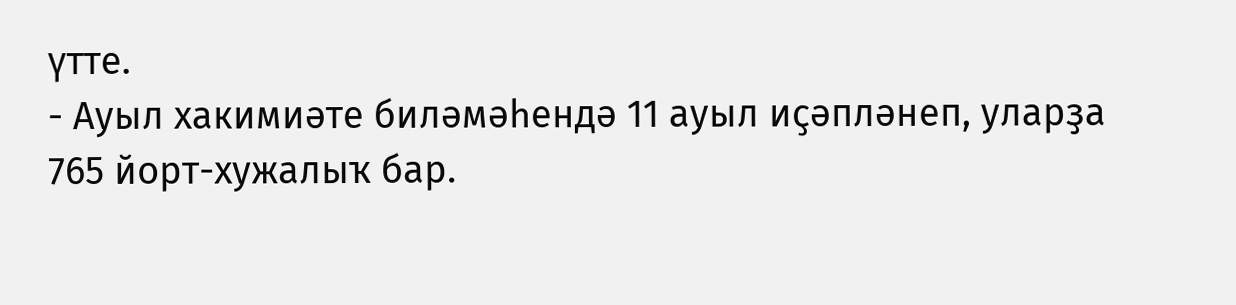үтте.
- Ауыл хакимиәте биләмәһендә 11 ауыл иҫәпләнеп, уларҙа 765 йорт-хужалыҡ бар.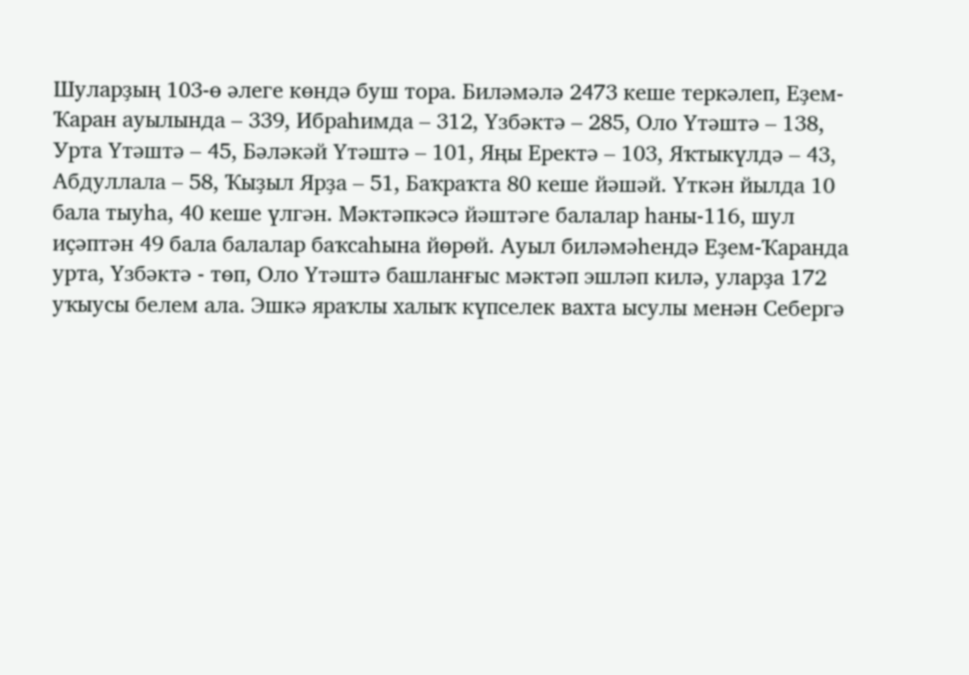Шуларҙың 103-ө әлеге көндә буш тора. Биләмәлә 2473 кеше теркәлеп, Еҙем-Ҡаран ауылында – 339, Ибраһимда – 312, Үзбәктә – 285, Оло Үтәштә – 138, Урта Үтәштә – 45, Бәләкәй Үтәштә – 101, Яңы Еректә – 103, Яҡтыкүлдә – 43, Абдуллала – 58, Ҡыҙыл Ярҙа – 51, Баҡраҡта 80 кеше йәшәй. Үткән йылда 10 бала тыуһа, 40 кеше үлгән. Мәктәпкәсә йәштәге балалар һаны-116, шул иҫәптән 49 бала балалар баҡсаһына йөрөй. Ауыл биләмәһендә Еҙем-Ҡаранда урта, Үзбәктә - төп, Оло Үтәштә башланғыс мәктәп эшләп килә, уларҙа 172 уҡыусы белем ала. Эшкә яраҡлы халыҡ күпселек вахта ысулы менән Себергә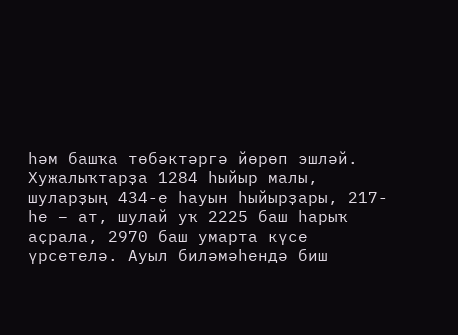һәм башҡа төбәктәргә йөрөп эшләй.
Хужалыҡтарҙа 1284 һыйыр малы, шуларҙың 434-е һауын һыйырҙары, 217-һе – ат, шулай уҡ 2225 баш һарыҡ аҫрала, 2970 баш умарта күсе үрсетелә. Ауыл биләмәһендә биш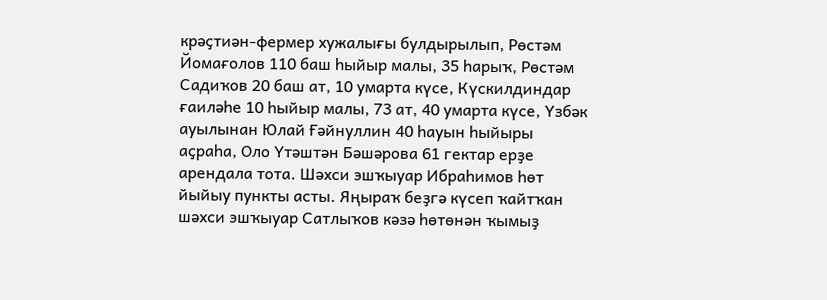крәҫтиән-фермер хужалығы булдырылып, Рөстәм Йомағолов 110 баш һыйыр малы, 35 һарыҡ, Рөстәм Садиҡов 20 баш ат, 10 умарта күсе, Күскилдиндар ғаиләһе 10 һыйыр малы, 73 ат, 40 умарта күсе, Үзбәк ауылынан Юлай Ғәйнуллин 40 һауын һыйыры аҫраһа, Оло Үтәштән Бәшәрова 61 гектар ерҙе арендала тота. Шәхси эшҡыуар Ибраһимов һөт йыйыу пункты асты. Яңыраҡ беҙгә күсеп ҡайтҡан шәхси эшҡыуар Сатлыҡов кәзә һөтөнән ҡымыҙ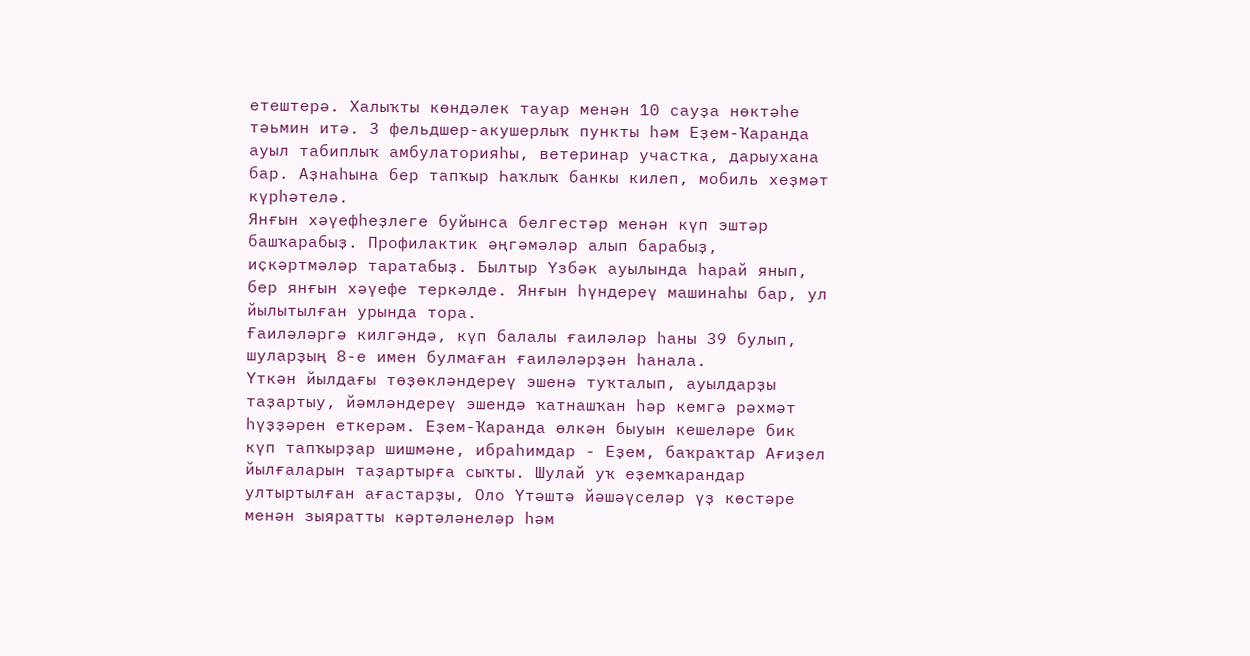етештерә. Халыҡты көндәлек тауар менән 10 сауҙа нөктәһе тәьмин итә. 3 фельдшер-акушерлыҡ пункты һәм Еҙем-Ҡаранда ауыл табиплыҡ амбулаторияһы, ветеринар участка, дарыухана бар. Аҙнаһына бер тапҡыр Һаҡлыҡ банкы килеп, мобиль хеҙмәт күрһәтелә.
Янғын хәүефһеҙлеге буйынса белгестәр менән күп эштәр башҡарабыҙ. Профилактик әңгәмәләр алып барабыҙ, иҫкәртмәләр таратабыҙ. Былтыр Үзбәк ауылында һарай янып, бер янғын хәүефе теркәлде. Янғын һүндереү машинаһы бар, ул йылытылған урында тора.
Ғаиләләргә килгәндә, күп балалы ғаиләләр һаны 39 булып, шуларҙың 8-е имен булмаған ғаиләләрҙән һанала.
Үткән йылдағы төҙөкләндереү эшенә туҡталып, ауылдарҙы таҙартыу, йәмләндереү эшендә ҡатнашҡан һәр кемгә рәхмәт һүҙҙәрен еткерәм. Еҙем-Ҡаранда өлкән быуын кешеләре бик күп тапҡырҙар шишмәне, ибраһимдар - Еҙем, баҡраҡтар Ағиҙел йылғаларын таҙартырға сыҡты. Шулай уҡ еҙемҡарандар ултыртылған ағастарҙы, Оло Үтәштә йәшәүселәр үҙ көстәре менән зыяратты кәртәләнеләр һәм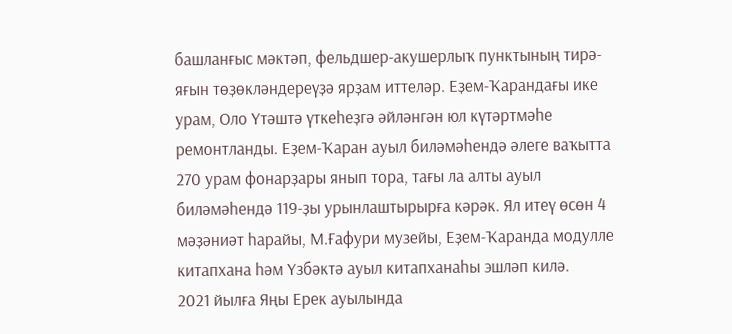башланғыс мәктәп, фельдшер-акушерлыҡ пунктының тирә-яғын төҙөкләндереүҙә ярҙам иттеләр. Еҙем-Ҡарандағы ике урам, Оло Үтәштә үткеһеҙгә әйләнгән юл күтәртмәһе ремонтланды. Еҙем-Ҡаран ауыл биләмәһендә әлеге ваҡытта 270 урам фонарҙары янып тора, тағы ла алты ауыл биләмәһендә 119-ҙы урынлаштырырға кәрәк. Ял итеү өсөн 4 мәҙәниәт һарайы, М.Ғафури музейы, Еҙем-Ҡаранда модулле китапхана һәм Үзбәктә ауыл китапханаһы эшләп килә.
2021 йылға Яңы Ерек ауылында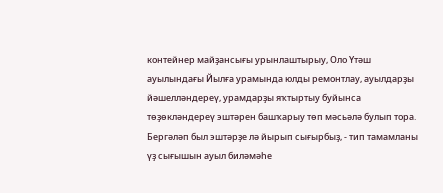контейнер майҙансығы урынлаштырыу, Оло Үтәш ауылындағы Йылға урамында юлды ремонтлау, ауылдарҙы йәшелләндереү, урамдарҙы яҡтыртыу буйынса төҙөкләндереү эштәрен башҡарыу төп мәсьәлә булып тора. Бергәләп был эштәрҙе лә йырып сығырбыҙ, - тип тамамланы үҙ сығышын ауыл биләмәһе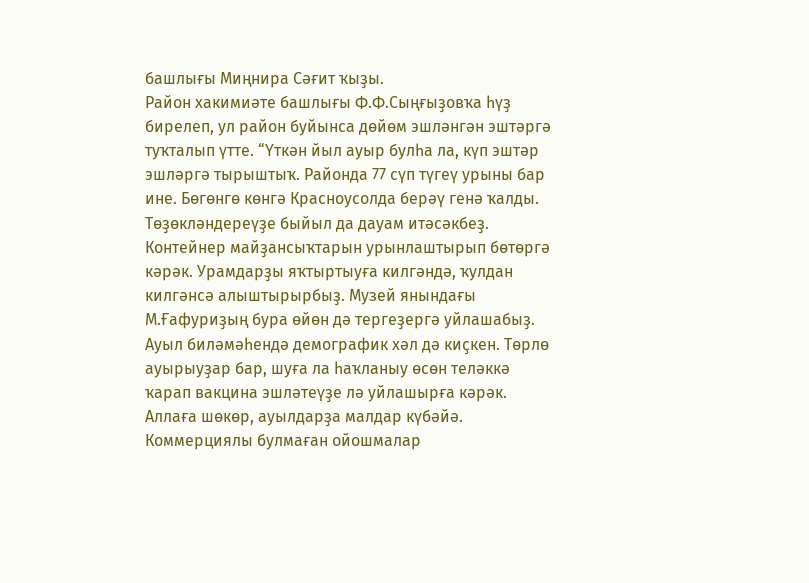башлығы Миңнира Сәғит ҡыҙы.
Район хакимиәте башлығы Ф.Ф.Сыңғыҙовҡа һүҙ бирелеп, ул район буйынса дөйөм эшләнгән эштәргә туҡталып үтте. “Үткән йыл ауыр булһа ла, күп эштәр эшләргә тырыштыҡ. Районда 77 сүп түгеү урыны бар ине. Бөгөнгө көнгә Красноусолда берәү генә ҡалды. Төҙөкләндереүҙе быйыл да дауам итәсәкбеҙ. Контейнер майҙансыҡтарын урынлаштырып бөтөргә кәрәк. Урамдарҙы яҡтыртыуға килгәндә, ҡулдан килгәнсә алыштырырбыҙ. Музей янындағы М.Ғафуриҙың бура өйөн дә тергеҙергә уйлашабыҙ. Ауыл биләмәһендә демографик хәл дә киҫкен. Төрлө ауырыуҙар бар, шуға ла һаҡланыу өсөн теләккә ҡарап вакцина эшләтеүҙе лә уйлашырға кәрәк. Аллаға шөкөр, ауылдарҙа малдар күбәйә. Коммерциялы булмаған ойошмалар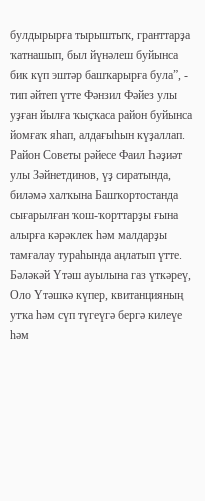булдырырға тырыштыҡ, гранттарҙа ҡатнашып, был йүнәлеш буйынса бик күп эштәр башҡарырға була”, - тип әйтеп үтте Фәнзил Фәйез улы уҙған йылға ҡыҫҡаса район буйынса йомғаҡ яһап, алдағыһын күҙаллап.
Район Советы рәйесе Фаил Һәҙиәт улы Зәйнетдинов, үҙ сиратында, биләмә халҡына Башҡортостанда сығарылған ҡош-ҡорттарҙы ғына алырға кәрәклек һәм малдарҙы тамғалау тураһында аңлатып үтте.
Бәләкәй Үтәш ауылына газ үткәреү, Оло Үтәшкә күпер, квитанцияның утҡа һәм сүп түгеүгә бергә килеүе һәм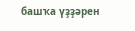башҡа үҙҙәрен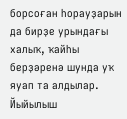борсоған һорауҙарын да бирҙе урындағы халыҡ, ҡайһы берҙәренә шунда уҡ яуап та алдылар.
Йыйылыш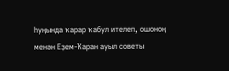һуңында ҡарар ҡабул ителеп, ошоноң менән Еҙем-Ҡаран ауыл советы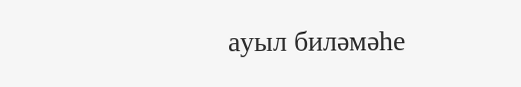ауыл биләмәһе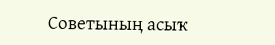Советының асыҡ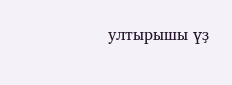ултырышы үҙ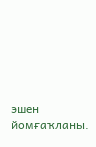эшен йомғаҡланы.